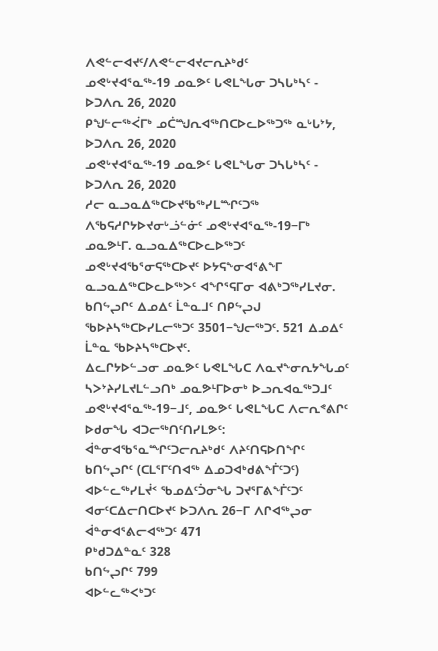ᐱᕙᓪᓕᐊᔪᑦ/ᐱᕙᓪᓕᐊᔪᓕᕆᔨᒃᑯᑦ
ᓄᕙᒡᔪᐊᕐᓇᖅ-19 ᓄᓇᕗᑦ ᒐᕙᒪᖓᓂ ᑐᓴᒐᒃᓴᑦ - ᐅᑐᐱᕆ 26, 2020
ᑭᖑᓪᓕᖅᐹᒥᒃ ᓄᑖᙳᕆᐊᖅᑎᑕᐅᓚᐅᖅᑐᖅ ᓇᒡᒐᔾᔭ, ᐅᑐᐱᕆ 26, 2020
ᓄᕙᒡᔪᐊᕐᓇᖅ-19 ᓄᓇᕗᑦ ᒐᕙᒪᖓᓂ ᑐᓴᒐᒃᓴᑦ - ᐅᑐᐱᕆ 26, 2020
ᓱᓕ ᓇᓗᓇᐃᖅᑕᐅᔪᖃᖅᓯᒪᙱᑦᑐᖅ ᐱᖃᕋᓱᒋᔭᐅᔪᓂᒡᓘᓪᓃᑦ ᓄᕙᒡᔪᐊᕐᓇᖅ-19−ᒥᒃ ᓄᓇᕗᒻᒥ. ᓇᓗᓇᐃᖅᑕᐅᓚᐅᖅᑐᑦ ᓄᕙᒡᔪᐊᖃᕐᓂᕋᖅᑕᐅᔪᑦ ᐅᔭᕋᖕᓂᐊᕐᕕᖕᒥ ᓇᓗᓇᐃᖅᑕᐅᓚᐅᖅᐳᑦ ᐊᖏᕐᕋᒥᓂ ᐊᕕᒃᑐᖅᓯᒪᔪᓂ.
ᑲᑎᖦᖢᒋᑦ ᐃᓄᐃᑦ ᒫᓐᓇᒧᑦ ᑎᑭᖦᖢᒍ ᖃᐅᔨᓴᖅᑕᐅᓯᒪᓕᖅᑐᑦ 3501−ᖑᓕᖅᑐᑦ. 521 ᐃᓄᐃᑦ ᒫᓐᓇ ᖃᐅᔨᓴᖅᑕᐅᔪᑦ.
ᐃᓚᒋᔭᐅᓪᓗᓂ ᓄᓇᕗᑦ ᒐᕙᒪᖓᑕ ᐱᓇᔪᖕᓂᕆᔭᖓᓄᑦ ᓴᐳᔾᔨᓯᒪᔪᒪᓪᓗᑎᒃ ᓄᓇᕗᒻᒥᐅᓂᒃ ᐅᓗᕆᐊᓇᖅᑐᒧᑦ ᓄᕙᒡᔪᐊᕐᓇᖅ-19−ᒧᑦ, ᓄᓇᕗᑦ ᒐᕙᒪᖓᑕ ᐱᓕᕆᕝᕕᒋᑦ ᐅᑯᓂᖓ ᐊᑐᓕᖅᑎᑦᑎᓯᒪᕗᑦ:
ᐋᓐᓂᐊᖃᕐᓇᙱᑦᑐᓕᕆᔨᒃᑯᑦ ᐱᔨᑦᑎᕋᐅᑎᖏᑦ
ᑲᑎᖦᖢᒋᑦ (ᑕᒪᕐᒥᑦᑎᐊᖅ ᐃᓄᑐᐊᒃᑯᕕᖕᒦᑦᑐᑦ)
ᐊᐅᓪᓚᖅᓯᒪᔫᑉ ᖃᓄᐃᑦᑑᓂᖓ ᑐᔪᕐᒥᕕᖕᒦᑦᑐᑦ ᐊᓂᑦᑕᐃᓕᑎᑕᐅᔪᑦ ᐅᑐᐱᕆ 26−ᒥ ᐱᒋᐊᖅᖢᓂ
ᐋᓐᓂᐊᕐᕕᓕᐊᖅᑐᑦ 471
ᑭᒃᑯᑐᐃᓐᓇᑦ 328
ᑲᑎᖦᖢᒋᑦ 799
ᐊᐅᓪᓚᖅᐸᒃᑐᑦ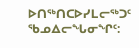ᐅᑎᖅᑎᑕᐅᓯᒪᓕᖅᑐᑦ ᖃᓄᐃᓕᖓᓂᖏᑦ: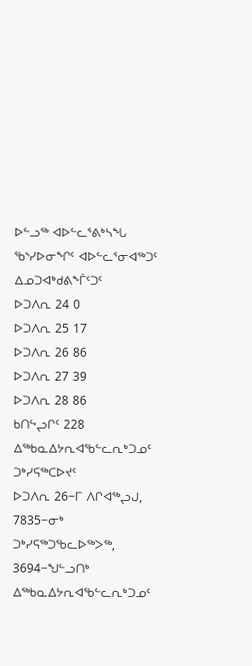ᐅᓪᓗᖅ ᐊᐅᓪᓚᕐᕕᒃᓴᖓ ᖃᔅᓯᐅᓂᖏᑦ ᐊᐅᓪᓚᕐᓂᐊᖅᑐᑦ ᐃᓄᑐᐊᒃᑯᕕᖕᒦᑦᑐᑦ
ᐅᑐᐱᕆ 24 0
ᐅᑐᐱᕆ 25 17
ᐅᑐᐱᕆ 26 86
ᐅᑐᐱᕆ 27 39
ᐅᑐᐱᕆ 28 86
ᑲᑎᖦᖢᒋᑦ 228
ᐃᖅᑲᓇᐃᔭᕆᐊᖃᓪᓚᕆᒃᑐᓄᑦ ᑐᒃᓯᕋᖅᑕᐅᔪᑦ
ᐅᑐᐱᕆ 26−ᒥ ᐱᒋᐊᖅᖢᒍ, 7835−ᓂᒃ ᑐᒃᓯᕋᖅᑐᖃᓚᐅᖅᐳᖅ, 3694−ᖑᓪᓗᑎᒃ ᐃᖅᑲᓇᐃᔭᕆᐊᖃᓪᓚᕆᒃᑐᓄᑦ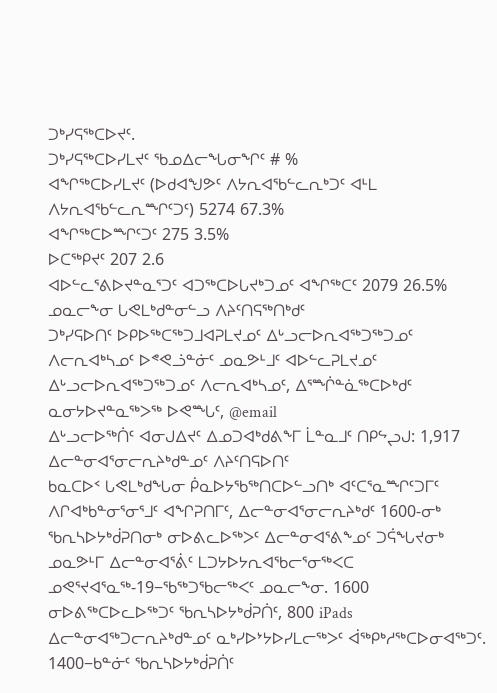ᑐᒃᓯᕋᖅᑕᐅᔪᑦ.
ᑐᒃᓯᕋᖅᑕᐅᓯᒪᔪᑦ ᖃᓄᐃᓕᖓᓂᖏᑦ # %
ᐊᖏᖅᑕᐅᓯᒪᔪᑦ (ᐅᑯᐊᖑᕗᑦ ᐱᔭᕆᐊᖃᓪᓚᕆᒃᑐᑦ ᐊᒻᒪ ᐱᔭᕆᐊᖃᓪᓚᕆᙱᑦᑐᑦ) 5274 67.3%
ᐊᖏᖅᑕᐅᙱᑦᑐᑦ 275 3.5%
ᐅᑕᖅᑭᔪᑦ 207 2.6
ᐊᐅᓪᓚᕐᕕᐅᔪᓐᓇᕐᑐᑦ ᐊᑐᖅᑕᐅᒐᔪᒃᑐᓄᑦ ᐊᖏᖅᑕᑦ 2079 26.5%
ᓄᓇᓕᖕᓂ ᒐᕙᒪᒃᑯᓐᓂᓪᓗ ᐱᔨᑦᑎᕋᖅᑎᒃᑯᑦ
ᑐᒃᓯᕋᐅᑎᑦ ᐅᑭᐅᖅᑕᖅᑐᒧᐊᕈᒪᔪᓄᑦ ᐃᒡᓗᓕᐅᕆᐊᖅᑐᖅᑐᓄᑦ ᐱᓕᕆᐊᒃᓴᓄᑦ ᐅᕝᕙᓘᓐᓃᑦ ᓄᓇᕗᒻᒧᑦ ᐊᐅᓪᓚᕈᒪᔪᓄᑦ ᐃᒡᓗᓕᐅᕆᐊᖅᑐᖅᑐᓄᑦ ᐱᓕᕆᐊᒃᓴᓄᑦ, ᐃᕐᙲᓐᓈᖅᑕᐅᒃᑯᑦ ᓇᓂᔭᐅᔪᓐᓇᖅᐳᖅ ᐅᕙᙵᑦ, @email
ᐃᒡᓗᓕᐅᖅᑏᑦ ᐊᓂᒍᐃᔪᑦ ᐃᓄᑐᐊᒃᑯᕕᖕᒥ ᒫᓐᓇᒧᑦ ᑎᑭᖦᖢᒍ: 1,917
ᐃᓕᓐᓂᐊᕐᓂᓕᕆᔨᒃᑯᓐᓄᑦ ᐱᔨᑦᑎᕋᐅᑎᑦ
ᑲᓇᑕᐅᑉ ᒐᕙᒪᒃᑯᖓᓂ ᑮᓇᐅᔭᖃᖅᑎᑕᐅᓪᓗᑎᒃ ᐊᑦᑕᕐᓇᙱᑦᑐᒥᑦ ᐱᒋᐊᒃᑲᓐᓂᕐᓂᕐᒧᑦ ᐊᖏᕈᑎᒥᑦ, ᐃᓕᓐᓂᐊᕐᓂᓕᕆᔨᒃᑯᑦ 1600-ᓂᒃ ᖃᕆᓴᐅᔭᒃᑰᕈᑎᓂᒃ ᓂᐅᕕᓚᐅᖅᐳᑦ ᐃᓕᓐᓂᐊᕐᕕᖕᓄᑦ ᑐᕌᖓᔪᓂᒃ ᓄᓇᕗᒻᒥ ᐃᓕᓐᓂᐊᕐᕖᑦ ᒪᑐᔭᐅᔭᕆᐊᖃᓕᕐᓂᖅᐸᑕ ᓄᕙᕐᔪᐊᕐᓇᖅ-19−ᖃᖅᑐᖃᓕᖅᐸᑦ ᓄᓇᓕᖕᓂ. 1600 ᓂᐅᕕᖅᑕᐅᓚᐅᖅᑐᑦ ᖃᕆᓴᐅᔭᒃᑰᕈᑏᑦ, 800 iPads ᐃᓕᓐᓂᐊᖅᑐᓕᕆᔨᒃᑯᓐᓄᑦ ᓇᒃᓯᐅᔾᔭᐅᓯᒪᓕᖅᐳᑦ ᐋᖅᑭᒃᓱᖅᑕᐅᓂᐊᖅᑐᑦ. 1400−ᑲᓐᓃᑦ ᖃᕆᓴᐅᔭᒃᑰᕈᑏᑦ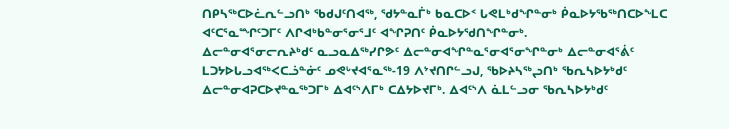ᑎᑭᓴᖅᑕᐅᓛᕆᓪᓗᑎᒃ ᖃᑯᒍᑦᑎᐊᖅ, ᖁᔭᓐᓇᒦᒃ ᑲᓇᑕᐅᑉ ᒐᕙᒪᒃᑯᖏᓐᓂᒃ ᑮᓇᐅᔭᖃᖅᑎᑕᐅᖕᒪᑕ ᐊᑦᑕᕐᓇᙱᑦᑐᒥᑦ ᐱᒋᐊᒃᑲᓐᓂᕐᓂᕐᒧᑦ ᐊᖏᕈᑎᑦ ᑮᓇᐅᔭᖁᑎᖏᓐᓂᒃ.
ᐃᓕᓐᓂᐊᕐᓂᓕᕆᔨᒃᑯᑦ ᓇᓗᓇᐃᖅᓯᒋᕗᑦ ᐃᓕᓐᓂᐊᖏᓐᓇᕐᓂᐊᕐᓂᖏᓐᓂᒃ ᐃᓕᓐᓂᐊᕐᕖᑦ ᒪᑐᔭᐅᒐᓗᐊᖅᐸᑕᓘᓐᓃᑦ ᓄᕙᒡᔪᐊᕐᓇᖅ-19 ᐱᔾᔪᑎᒋᓪᓗᒍ, ᖃᐅᔨᓴᖅᖢᑎᒃ ᖃᕆᓴᐅᔭᒃᑯᑦ ᐃᓕᓐᓂᐊᕈᑕᐅᔪᓐᓇᖅᑐᒥᒃ ᐃᐊᑦᔅᐱᒥᒃ ᑕᐃᔭᐅᔪᒥᒃ. ᐃᐊᑦᔅᐱ ᓈᒪᓪᓗᓂ ᖃᕆᓴᐅᔭᒃᑯᑦ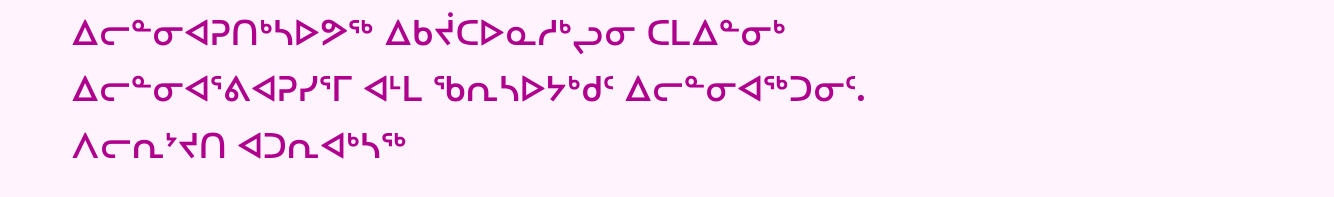ᐃᓕᓐᓂᐊᕈᑎᒃᓴᐅᕗᖅ ᐃᑲᔫᑕᐅᓇᓱᒃᖢᓂ ᑕᒪᐃᓐᓂᒃ ᐃᓕᓐᓂᐊᕐᕕᐊᕈᓯᕐᒥ ᐊᒻᒪ ᖃᕆᓴᐅᔭᒃᑯᑦ ᐃᓕᓐᓂᐊᖅᑐᓂᑦ. ᐱᓕᕆᔾᔪᑎ ᐊᑐᕆᐊᒃᓴᖅ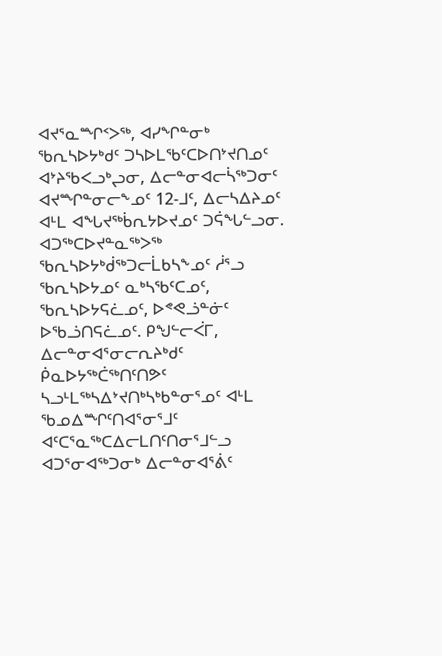ᐊᔪᕐᓇᙱᑉᐳᖅ, ᐊᓯᖏᓐᓂᒃ ᖃᕆᓴᐅᔭᒃᑯᑦ ᑐᓴᐅᒪᖃᑦᑕᐅᑎᔾᔪᑎᓄᑦ ᐊᔾᔨᖃᐸᓗᒃᖢᓂ, ᐃᓕᓐᓂᐊᓕᓵᖅᑐᓂᑦ ᐊᔪᙱᓐᓂᓕᖕᓄᑦ 12-ᒧᑦ, ᐃᓕᓴᐃᔨᓄᑦ ᐊᒻᒪ ᐊᖓᔪᖅᑳᕆᔭᐅᔪᓄᑦ ᑐᕌᖓᓪᓗᓂ. ᐊᑐᖅᑕᐅᔪᓐᓇᖅᐳᖅ ᖃᕆᓴᐅᔭᒃᑰᖅᑐᓕᒫᑲᓴᖕᓄᑦ ᓲᕐᓗ ᖃᕆᓴᐅᔭᓄᑦ ᓇᒃᓴᖃᑦᑕᓄᑦ, ᖃᕆᓴᐅᔭᕋᓛᓄᑦ, ᐅᕝᕙᓘᓐᓃᑦ ᐅᖃᓘᑎᕋᓛᓄᑦ. ᑭᖑᓪᓕᐹᒥ, ᐃᓕᓐᓂᐊᕐᓂᓕᕆᔨᒃᑯᑦ
ᑮᓇᐅᔭᖅᑖᖅᑎᑦᑎᕗᑦ ᓴᓗᒻᒪᖅᓴᐃᔾᔪᑎᒃᓴᒃᑲᓐᓂᕐᓄᑦ ᐊᒻᒪ ᖃᓄᐃᙱᑦᑎᐊᕐᓂᕐᒧᑦ ᐊᑦᑕᕐᓇᖅᑕᐃᓕᒪᑎᑦᑎᓂᕐᒧᓪᓗ ᐊᑐᕐᓂᐊᖅᑐᓂᒃ ᐃᓕᓐᓂᐊᕐᕖᑦ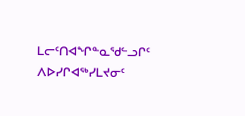ᒪᓕᑦᑎᐊᖏᓐᓇᖁᓪᓗᒋᑦ ᐱᐅᓯᒋᐊᖅᓯᒪᔪᓂᑦ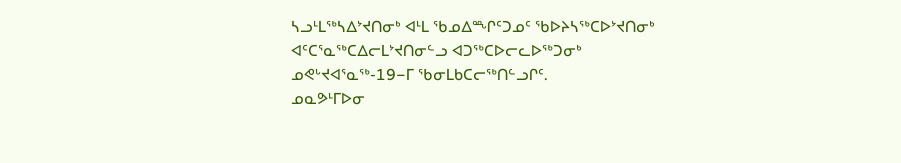ᓴᓗᒻᒪᖅᓴᐃᔾᔪᑎᓂᒃ ᐊᒻᒪ ᖃᓄᐃᙱᑦᑐᓄᑦ ᖃᐅᔨᓴᖅᑕᐅᔾᔪᑎᓂᒃ ᐊᑦᑕᕐᓇᖅᑕᐃᓕᒪᔾᔪᑎᓂᓪᓗ ᐊᑐᖅᑕᐅᓕᓚᐅᖅᑐᓂᒃ ᓄᕙᒡᔪᐊᕐᓇᖅ-19−ᒥ ᖃᓂᒪᑲᑕᓕᖅᑎᓪᓗᒋᑦ.
ᓄᓇᕗᒻᒥᐅᓂ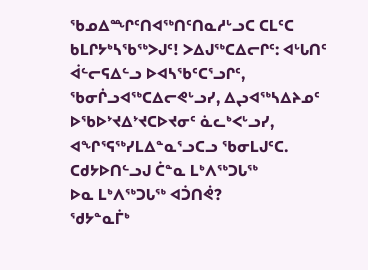ᖃᓄᐃᙱᑦᑎᐊᖅᑎᑦᑎᓇᓱᒡᓗᑕ ᑕᒪᑦᑕ ᑲᒪᒋᔭᒃᓴᖃᖅᐳᒍᑦ! ᐳᐃᒍᖅᑕᐃᓕᒋᑦ: ᐊᒡᒐᑎᑦ ᐋᓪᓕᕋᐃᓪᓗ ᐅᐊᓴᖃᑦᑕᕐᓗᒋᑦ, ᖃᓂᒌᓗᐊᖅᑕᐃᓕᕙᒡᓗᓯ, ᐃᖢᐊᖅᓴᐃᔨᓄᑦ ᐅᖃᐅᔾᔪᐃᔾᔪᑕᐅᔪᓂᑦ ᓈᓚᒃᐸᒡᓗᓯ, ᐊᖏᕐᕋᖅᓯᒪᐃᓐᓇᕐᓗᑕᓗ ᖃᓂᒪᒍᑦᑕ.
ᑕᑯᔭᐅᑎᓪᓗᒍ ᑖᓐᓇ ᒪᒃᐱᖅᑐᒐᖅ
ᐅᓇ ᒪᒃᐱᖅᑐᒐᖅ ᐊᑑᑎᕚ?
ᖁᔭᓐᓇᒦᒃ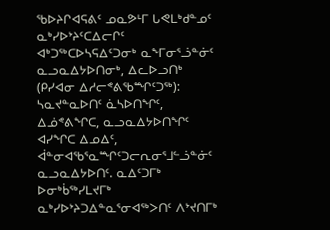ᖃᐅᔨᒋᐊᕋᕕᑦ ᓄᓇᕗᒻᒥ ᒐᕙᒪᒃᑯᓐᓄᑦ
ᓇᒃᓯᐅᔾᔨᑦᑕᐃᓕᒋᑦ ᐊᒃᑐᖅᑕᐅᓴᕋᐃᑦᑐᓂᒃ ᓇᖕᒥᓂᕐᓘᓐᓃᑦ ᓇᓗᓇᐃᔭᐅᑎᓂᒃ, ᐃᓚᐅᓗᑎᒃ (ᑭᓯᐊᓂ ᐃᓱᓕᕝᕕᖃᙱᑦᑐᖅ): ᓴᓇᔪᓐᓇᐅᑎᑦ ᓈᓴᐅᑎᖏᑦ, ᐃᓅᕝᕕᖏᑕ, ᓇᓗᓇᐃᔭᐅᑎᖏᑦ ᐊᓯᖏᑕ ᐃᓄᐃᑦ, ᐋᓐᓂᐊᖃᕐᓇᙱᑦᑐᓕᕆᓂᕐᒧᓪᓘᓐᓃᑦ ᓇᓗᓇᐃᔭᐅᑎᑦ. ᓇᐃᑦᑐᒥᒃ ᐅᓂᒃᑳᖅᓯᒪᔪᒥᒃ ᓇᒃᓯᐅᔾᔨᑐᐃᓐᓇᕐᓂᐊᖅᐳᑎᑦ ᐱᔾᔪᑎᒥᒃ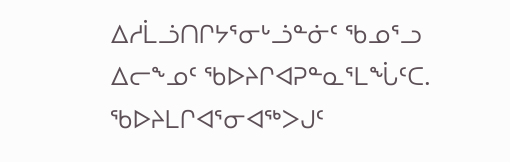ᐃᓱᒫᓘᑎᒋᔭᕐᓂᒡᓘᓐᓃᑦ ᖃᓄᕐᓗ ᐃᓕᖕᓄᑦ ᖃᐅᔨᒋᐊᕈᓐᓇᕐᒪᖔᑦᑕ. ᖃᐅᔨᒪᒋᐊᕐᓂᐊᖅᐳᒍᑦ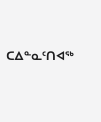ᑕᐃᓐᓇᑦᑎᐊᖅ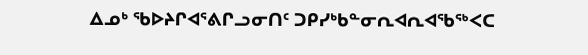ᐃᓄᒃ ᖃᐅᔨᒋᐊᕐᕕᒋᓗᓂᑎᑦ ᑐᑭᓯᒃᑲᓐᓂᕆᐊᕆᐊᖃᖅᐸᑕ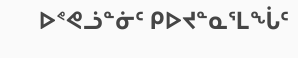ᐅᕝᕙᓘᓐᓃᑦ ᑭᐅᔪᓐᓇᕐᒪᖔᑦ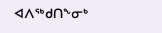ᐊᐱᖅᑯᑎᖕᓂᒃ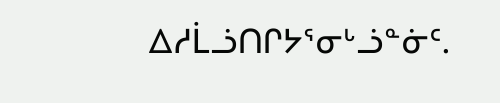ᐃᓱᒫᓘᑎᒋᔭᕐᓂᒡᓘᓐᓃᑦ.